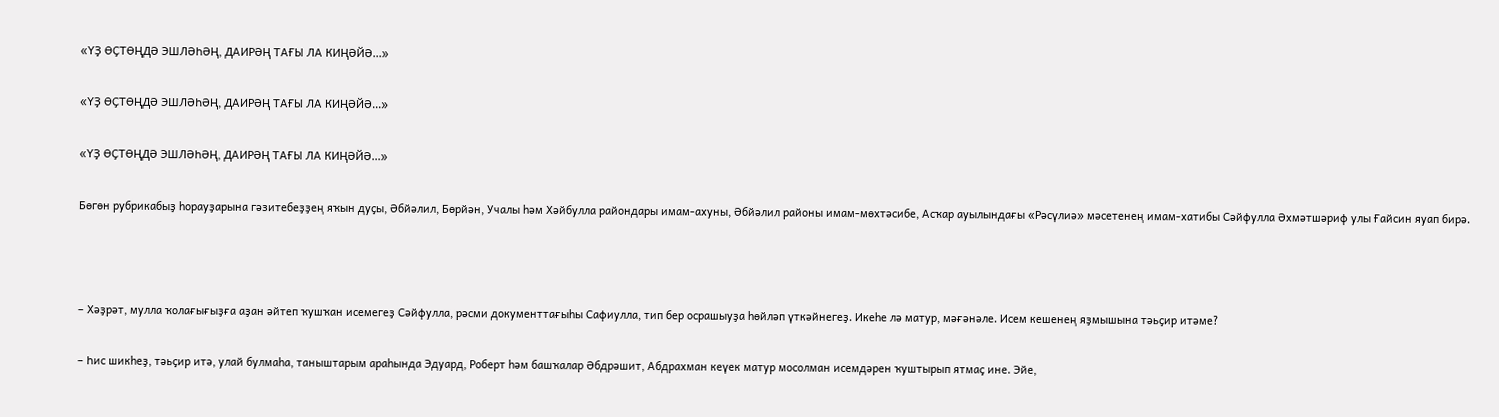«ҮҘ ӨҪТӨҢДӘ ЭШЛӘҺӘҢ, ДАИРӘҢ ТАҒЫ ЛА КИҢӘЙӘ...»

«ҮҘ ӨҪТӨҢДӘ ЭШЛӘҺӘҢ, ДАИРӘҢ ТАҒЫ ЛА КИҢӘЙӘ...»

«ҮҘ ӨҪТӨҢДӘ ЭШЛӘҺӘҢ, ДАИРӘҢ ТАҒЫ ЛА КИҢӘЙӘ...»

Бөгөн рубрикабыҙ һорауҙарына гәзитебеҙҙең яҡын дуҫы, Әбйәлил, Бөрйән, Учалы һәм Хәйбулла райондары имам-ахуны, Әбйәлил районы имам-мөхтәсибе, Асҡар ауылындағы «Рәсүлиә» мәсетенең имам-хатибы Сәйфулла Әхмәтшәриф улы Ғайсин яуап бирә.



– Хәҙрәт, мулла ҡолағығыҙға аҙан әйтеп ҡушҡан исемегеҙ Сәйфулла, рәсми документтағыһы Сафиулла, тип бер осрашыуҙа һөйләп үткәйнегеҙ. Икеһе лә матур, мәғәнәле. Исем кешенең яҙмышына тәьҫир итәме?

– Һис шикһеҙ, тәьҫир итә, улай булмаһа, таныштарым араһында Эдуард, Роберт һәм башҡалар Әбдрәшит, Абдрахман кеүек матур мосолман исемдәрен ҡуштырып ятмаҫ ине. Эйе,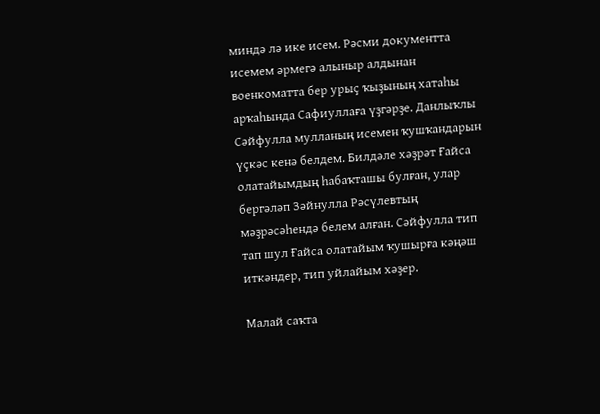миндә лә ике исем. Рәсми документта исемем әрмегә алыныр алдынан военкоматта бер урыҫ ҡыҙының хатаһы арҡаһында Сафиуллаға үҙгәрҙе. Данлыҡлы Сәйфулла мулланың исемен ҡушҡандарын үҫкәс кенә белдем. Билдәле хәҙрәт Ғайса олатайымдың һабаҡташы булған, улар бергәләп Зәйнулла Рәсүлевтың мәҙрәсәһендә белем алған. Сәйфулла тип тап шул Ғайса олатайым ҡушырға кәңәш иткәндер, тип уйлайым хәҙер.

Малай саҡта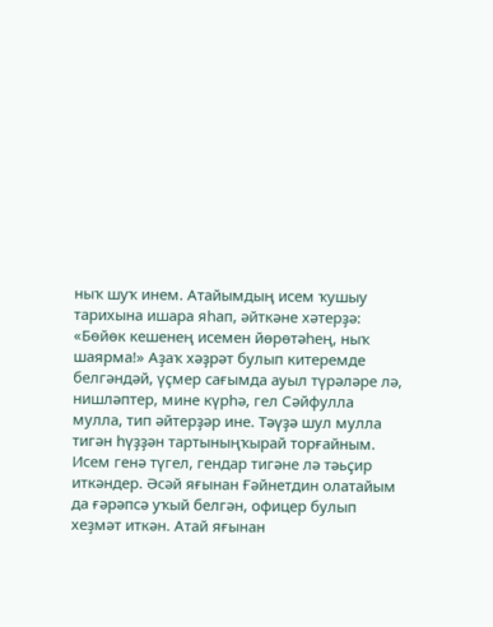ныҡ шуҡ инем. Атайымдың исем ҡушыу тарихына ишара яһап, әйткәне хәтерҙә: «Бөйөк кешенең исемен йөрөтәһең, ныҡ шаярма!» Аҙаҡ хәҙрәт булып китеремде белгәндәй, үҫмер сағымда ауыл түрәләре лә, нишләптер, мине күрһә, гел Сәйфулла мулла, тип әйтерҙәр ине. Тәүҙә шул мулла тигән һүҙҙән тартыныңҡырай торғайным. Исем генә түгел, гендар тигәне лә тәьҫир иткәндер. Әсәй яғынан Ғәйнетдин олатайым да ғәрәпсә уҡый белгән, офицер булып хеҙмәт иткән. Атай яғынан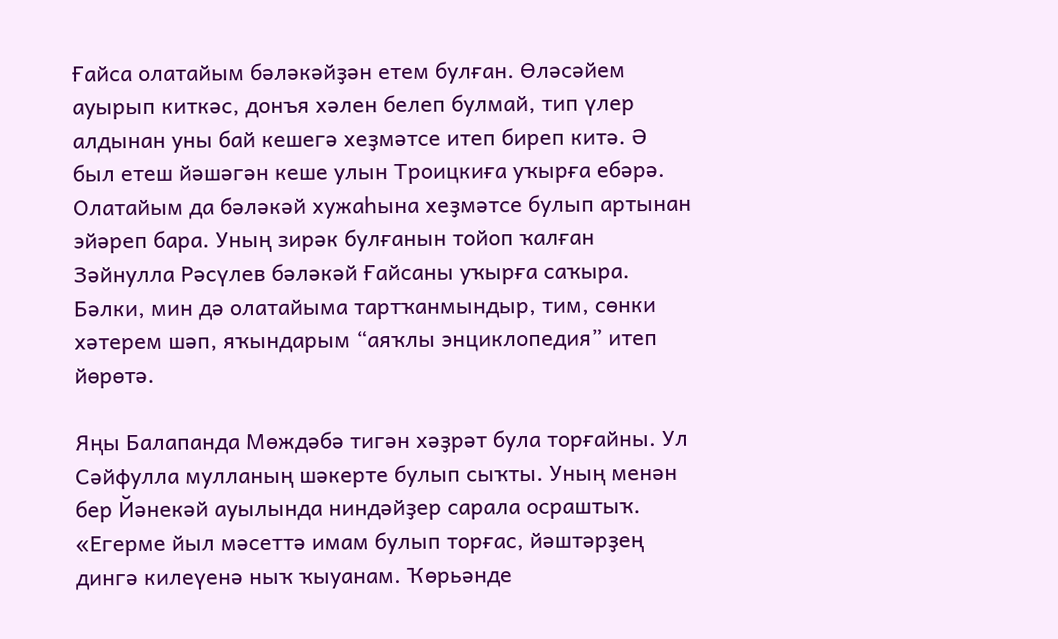Ғайса олатайым бәләкәйҙән етем булған. Өләсәйем ауырып киткәс, донъя хәлен белеп булмай, тип үлер алдынан уны бай кешегә хеҙмәтсе итеп биреп китә. Ә был етеш йәшәгән кеше улын Троицкиға уҡырға ебәрә. Олатайым да бәләкәй хужаһына хеҙмәтсе булып артынан эйәреп бара. Уның зирәк булғанын тойоп ҡалған Зәйнулла Рәсүлев бәләкәй Ғайсаны уҡырға саҡыра. Бәлки, мин дә олатайыма тартҡанмындыр, тим, сөнки хәтерем шәп, яҡындарым “аяҡлы энциклопедия” итеп йөрөтә.

Яңы Балапанда Мөждәбә тигән хәҙрәт була торғайны. Ул Сәйфулла мулланың шәкерте булып сыҡты. Уның менән бер Йәнекәй ауылында ниндәйҙер сарала осраштыҡ. «Егерме йыл мәсеттә имам булып торғас, йәштәрҙең дингә килеүенә ныҡ ҡыуанам. Ҡөрьәнде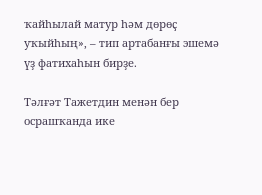ҡайһылай матур һәм дөрөҫ уҡыйһың», – тип артабанғы эшемә үҙ фатихаһын бирҙе.

Тәлғәт Тажетдин менән бер осрашҡанда ике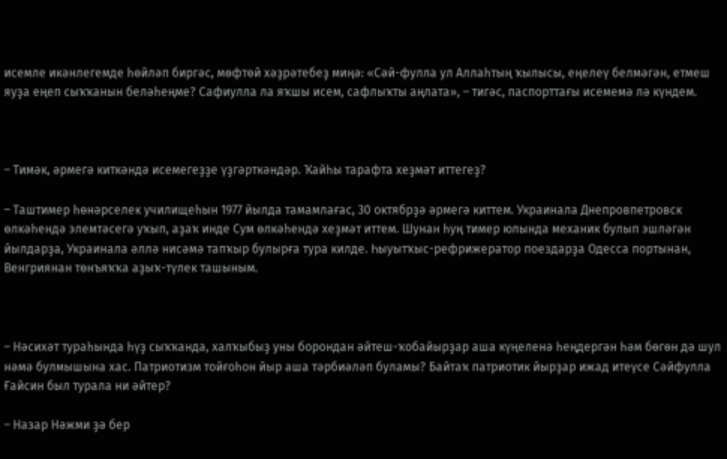исемле икәнлегемде һөйләп биргәс, мөфтөй хәҙрәтебеҙ миңә: «Сәй-фулла ул Аллаһтың ҡылысы, еңелеү белмәгән, етмеш яуҙа еңеп сыҡҡанын беләһеңме? Сафиулла ла яҡшы исем, сафлыҡты аңлата», – тигәс, паспорттағы исемемә лә күндем.



– Тимәк, әрмегә киткәндә исемегеҙҙе үҙгәрткәндәр. Ҡайһы тарафта хеҙмәт иттегеҙ?

– Таштимер һөнәрселек училищеһын 1977 йылда тамамлағас, 30 октябрҙә әрмегә киттем. Украинала Днепровпетровск өлкәһендә элемтәсегә уҡып, аҙаҡ инде Сум өлкәһендә хеҙмәт иттем. Шунан һуң тимер юлында механик булып эшләгән йылдарҙа, Украинала әллә нисәмә тапҡыр булырға тура килде. Һыуытҡыс-рефрижератор поездарҙа Одесса портынан, Венгриянан төнъяҡҡа аҙыҡ-түлек ташыным.



– Нәсихәт тураһында һүҙ сыҡҡанда, халҡыбыҙ уны борондан әйтеш-ҡобайырҙар аша күңеленә һеңдергән һәм бөгөн дә шул нәмә булмышына хас. Патриотизм тойғоһон йыр аша тәрбиәләп буламы? Байтаҡ патриотик йырҙар ижад итеүсе Сәйфулла Ғайсин был турала ни әйтер?

– Назар Нәжми ҙә бер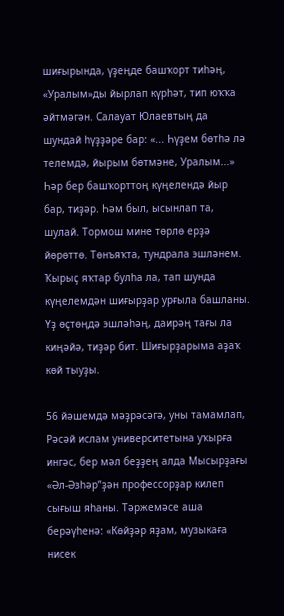шиғырында, үҙеңде башҡорт тиһәң, «Уралым»ды йырлап күрһәт, тип юҡҡа әйтмәгән. Салауат Юлаевтың да шундай һүҙҙәре бар: «... Һүҙем бөтһә лә телемдә, йырым бөтмәне, Уралым...» Һәр бер башҡорттоң күңелендә йыр бар, тиҙәр. Һәм был, ысынлап та, шулай. Тормош мине төрлө ерҙә йөрөттө. Төнъяҡта, тундрала эшләнем. Ҡырыҫ яҡтар булһа ла, тап шунда күңелемдән шиғырҙар урғыла башланы. Үҙ өҫтөңдә эшләһәң, даирәң тағы ла киңәйә, тиҙәр бит. Шиғырҙарыма аҙаҡ көй тыуҙы.

56 йәшемдә мәҙрәсәгә, уны тамамлап, Рәсәй ислам университетына уҡырға ингәс, бер мәл беҙҙең алда Мысырҙағы «Әл-Әзһәр”ҙән профессорҙар килеп сығыш яһаны. Тәржемәсе аша берәүһенә: «Көйҙәр яҙам, музыкаға нисек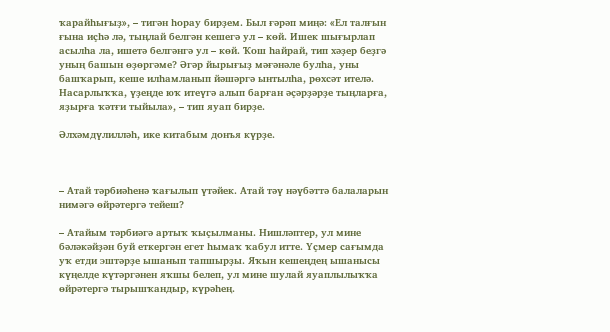ҡарайһығыҙ», – тигән һорау бирҙем. Был ғәрәп миңә: «Ел талғын ғына иҫһә лә, тыңлай белгән кешегә ул – көй. Ишек шығырлап асылһа ла, ишетә белгәнгә ул – көй. Ҡош һайрай, тип хәҙер беҙгә уның башын өҙөргәме? Әгәр йырығыҙ мәғәнәле булһа, уны башҡарып, кеше илһамланып йәшәргә ынтылһа, рөхсәт ителә. Насарлыҡҡа, үҙеңде юҡ итеүгә алып барған әҫәрҙәрҙе тыңларға, яҙырға ҡәтғи тыйыла», – тип яуап бирҙе.

Әлхәмдүлилләһ, ике китабым донъя күрҙе.



– Атай тәрбиәһенә ҡағылып үтәйек. Атай тәү нәүбәттә балаларын нимәгә өйрәтергә тейеш?

– Атайым тәрбиәгә артыҡ ҡыҫылманы. Нишләптер, ул мине бәләкәйҙән буй еткергән егет һымаҡ ҡабул итте. Үҫмер сағымда уҡ етди эштәрҙе ышанып тапшырҙы. Яҡын кешеңдең ышанысы күңелде күтәргәнен яҡшы белеп, ул мине шулай яуаплылыҡҡа өйрәтергә тырышҡандыр, күрәһең.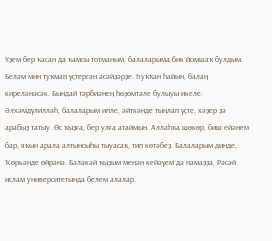Үҙем бер ҡасан да ҡамсы тотманым, балаларыма бик йомшаҡ булдым. Беләм мин туҡмап үҫтергән әсәйҙәрҙе. Һуҡҡан һайын, балаң киреләнәсәк. Бындай тәрбиәнең һөҙөмтәле булыуы икеле. Әлхәмдүлилләһ, балаларым ипле, әйткәнде тыңлап үҫте, хәҙер ҙә арабыҙ татыу. Өс ҡыҙға, бер улға атаймын. Аллаһҡа шөкөр, биш ейәнем бар, яҡын арала алтынсыһы тыуасаҡ, тип көтәбеҙ. Балаларым динде, Ҡөрьәнде өйрәнә. Бәләкәй ҡыҙым менән кейәүем дә намаҙҙа, Рәсәй ислам университетында белем алалар.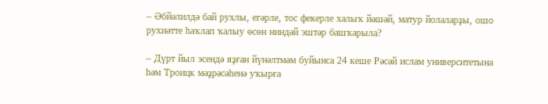– Әбйәлилдә бай рухлы, егәрле, тос фекерле халыҡ йәшәй, матур йолаларҙы, ошо рухиәтте һаҡлап ҡалыу өсөн ниндәй эштәр башҡарыла?

– Дүрт йыл эсендә яҙған йүнәлтмәм буйынса 24 кеше Рәсәй ислам университетына һәм Троицк мәҙрәсәһенә уҡырға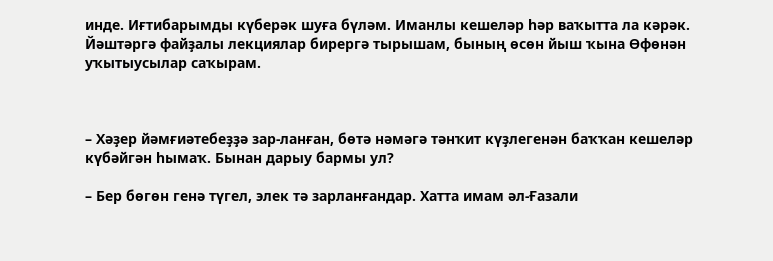инде. Иғтибарымды күберәк шуға бүләм. Иманлы кешеләр һәр ваҡытта ла кәрәк. Йәштәргә файҙалы лекциялар бирергә тырышам, бының өсөн йыш ҡына Өфөнән уҡытыусылар саҡырам.



– Хәҙер йәмғиәтебеҙҙә зар-ланған, бөтә нәмәгә тәнҡит күҙлегенән баҡҡан кешеләр күбәйгән һымаҡ. Бынан дарыу бармы ул?

– Бер бөгөн генә түгел, элек тә зарланғандар. Хатта имам әл-Ғазали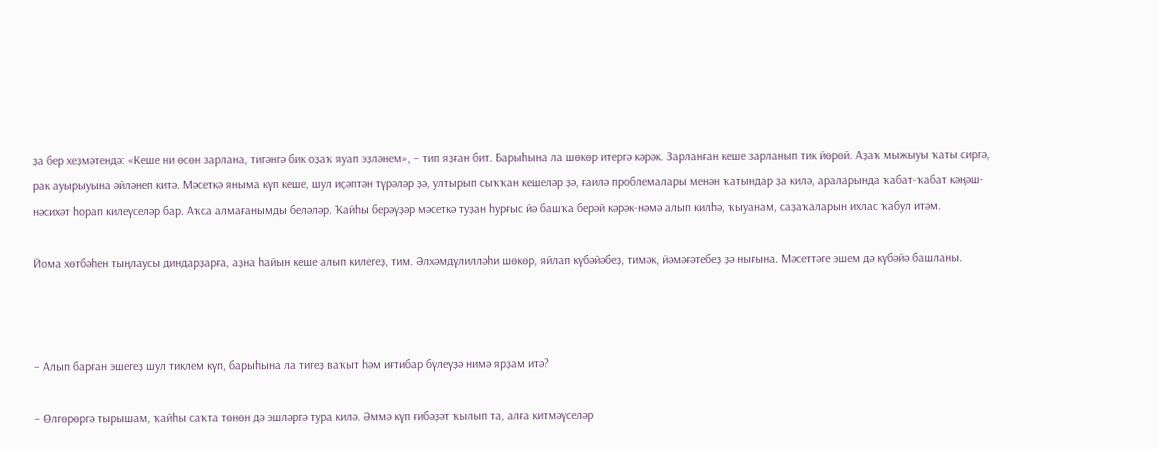ҙа бер хеҙмәтендә: «Кеше ни өсөн зарлана, тигәнгә бик оҙаҡ яуап эҙләнем», – тип яҙған бит. Барыһына ла шөкөр итергә кәрәк. Зарланған кеше зарланып тик йөрөй. Аҙаҡ мыжыуы ҡаты сиргә, рак ауырыуына әйләнеп китә. Мәсеткә яныма күп кеше, шул иҫәптән түрәләр ҙә, ултырып сыҡҡан кешеләр ҙә, ғаилә проблемалары менән ҡатындар ҙа килә, араларында ҡабат-ҡабат кәңәш-нәсихәт һорап килеүселәр бар. Аҡса алмағанымды беләләр. Ҡайһы берәүҙәр мәсеткә туҙан һурғыс йә башҡа берәй кәрәк-нәмә алып килһә, ҡыуанам, саҙаҡаларын ихлас ҡабул итәм.

Йома хөтбәһен тыңлаусы диндарҙарға, аҙна һайын кеше алып килегеҙ, тим. Әлхәмдүлилләһи шөкөр, яйлап күбәйәбеҙ, тимәк, йәмәғәтебеҙ ҙә нығына. Мәсеттәге эшем дә күбәйә башланы.



– Алып барған эшегеҙ шул тиклем күп, барыһына ла тигеҙ ваҡыт һәм иғтибар бүлеүҙә нимә ярҙам итә?

– Өлгөрөргә тырышам, ҡайһы саҡта төнөн дә эшләргә тура килә. Әммә күп ғибәҙәт ҡылып та, алға китмәүселәр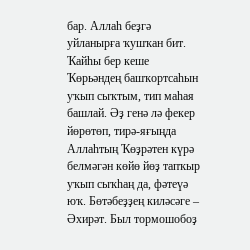бар. Аллаһ беҙгә уйланырға ҡушҡан бит. Ҡайһы бер кеше Ҡөрьәндең башҡортсаһын уҡып сыҡтым, тип маһая башлай. Әҙ генә лә фекер йөрөтөп, тирә-яғыңда Аллаһтың Ҡөҙрәтен күрә белмәгән көйө йөҙ тапҡыр уҡып сыҡһаң да, фәтеүә юҡ. Бөтәбеҙҙең киләсәге – Әхирәт. Был тормошобоҙ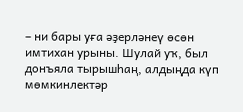– ни бары уға әҙерләнеү өсөн имтихан урыны. Шулай уҡ, был донъяла тырышһаң, алдыңда күп мөмкинлектәр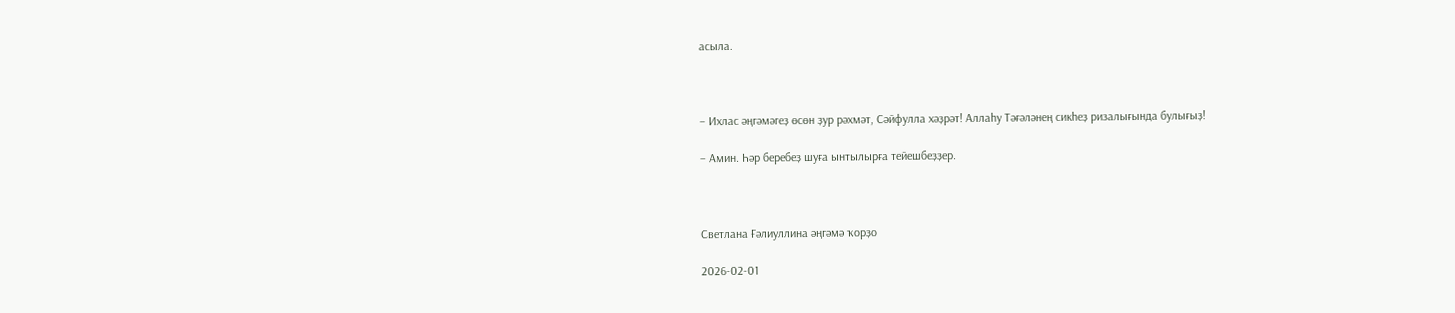асыла.



– Ихлас әңгәмәгеҙ өсөн ҙур рәхмәт, Сәйфулла хәҙрәт! Аллаһу Тәғәләнең сикһеҙ ризалығында булығыҙ!

– Амин. Һәр беребеҙ шуға ынтылырға тейешбеҙҙер.



Светлана Ғәлиуллина әңгәмә ҡорҙо

2026-02-01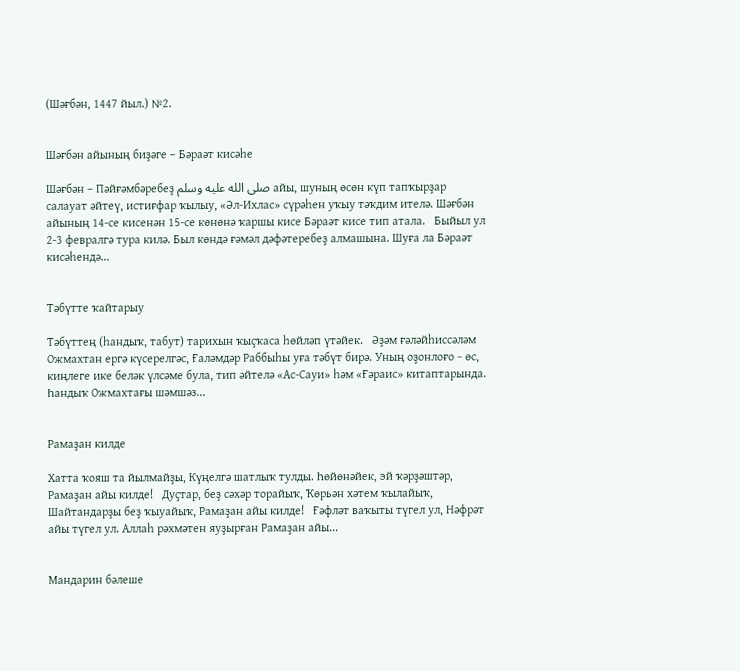(Шәғбән, 1447 йыл.) №2.


Шәғбән айының биҙәге – Бәраәт кисәһе

Шәғбән – Пәйғәмбәребеҙ صلى الله عليه وسلم айы, шуның өсөн күп тапҡырҙар салауат әйтеү, истиғфар ҡылыу, «Әл-Ихлас» сүрәһен уҡыу тәҡдим ителә. Шәғбән айының 14-се кисенән 15-се көнөнә ҡаршы кисе Бәраәт кисе тип атала.   Быйыл ул 2-3 февралгә тура килә. Был көндә ғәмәл дәфәтеребеҙ алмашына. Шуға ла Бәраәт кисәһендә...


Тәбүтте ҡайтарыу

Тәбүттең (һандыҡ, табут) тарихын ҡыҫҡаса һөйләп үтәйек.   Әҙәм ғәләйһиссәләм Ожмахтан ергә күсерелгәс, Ғаләмдәр Раббыһы уға тәбүт бирә. Уның оҙонлоғо − өс, киңлеге ике беләк үлсәме була, тип әйтелә «Ас-Сауи» һәм «Ғәраис» китаптарында. Һандыҡ Ожмахтағы шәмшәз...


Рамаҙан килде

Хатта ҡояш та йылмайҙы, Күңелгә шатлыҡ тулды. Һөйөнәйек, эй ҡәрҙәштәр, Рамаҙан айы килде!   Дуҫтар, беҙ сәхәр торайыҡ, Ҡөрьән хәтем ҡылайыҡ, Шайтандарҙы беҙ ҡыуайыҡ, Рамаҙан айы килде!   Ғәфләт ваҡыты түгел ул, Нәфрәт айы түгел ул. Аллаһ рәхмәтен яуҙырған Рамаҙан айы...


Мандарин бәлеше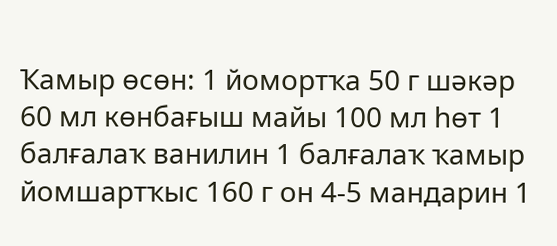Ҡамыр өсөн: 1 йомортҡа 50 г шәкәр 60 мл көнбағыш майы 100 мл һөт 1 балғалаҡ ванилин 1 балғалаҡ ҡамыр йомшартҡыс 160 г он 4-5 мандарин 1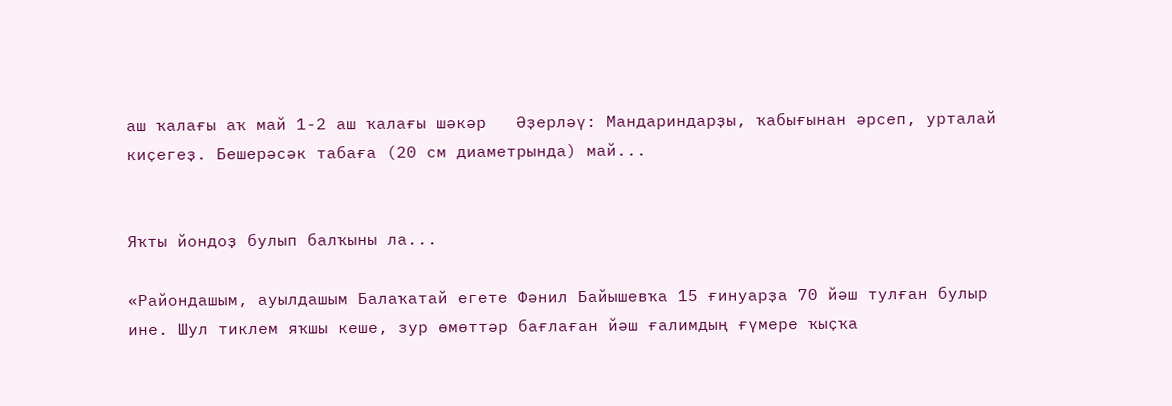аш ҡалағы аҡ май 1-2 аш ҡалағы шәкәр   Әҙерләү: Мандариндарҙы, ҡабығынан әрсеп, урталай киҫегеҙ. Бешерәсәк табаға (20 см диаметрында) май...


Яҡты йондоҙ булып балҡыны ла...

«Райондашым, ауылдашым Балаҡатай егете Фәнил Байышевҡа 15 ғинуарҙа 70 йәш тулған булыр ине. Шул тиклем яҡшы кеше, зур өмөттәр бағлаған йәш ғалимдың ғүмере ҡыҫҡа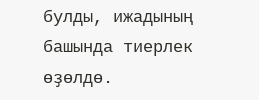булды, ижадының башында тиерлек өҙөлдө.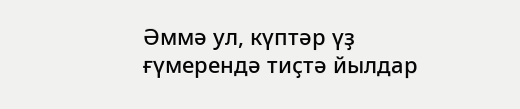Әммә ул, күптәр үҙ ғүмерендә тиҫтә йылдар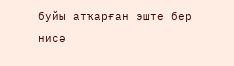буйы атҡарған эште бер нисә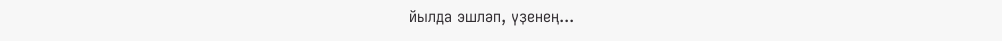йылда эшләп, үҙенең...